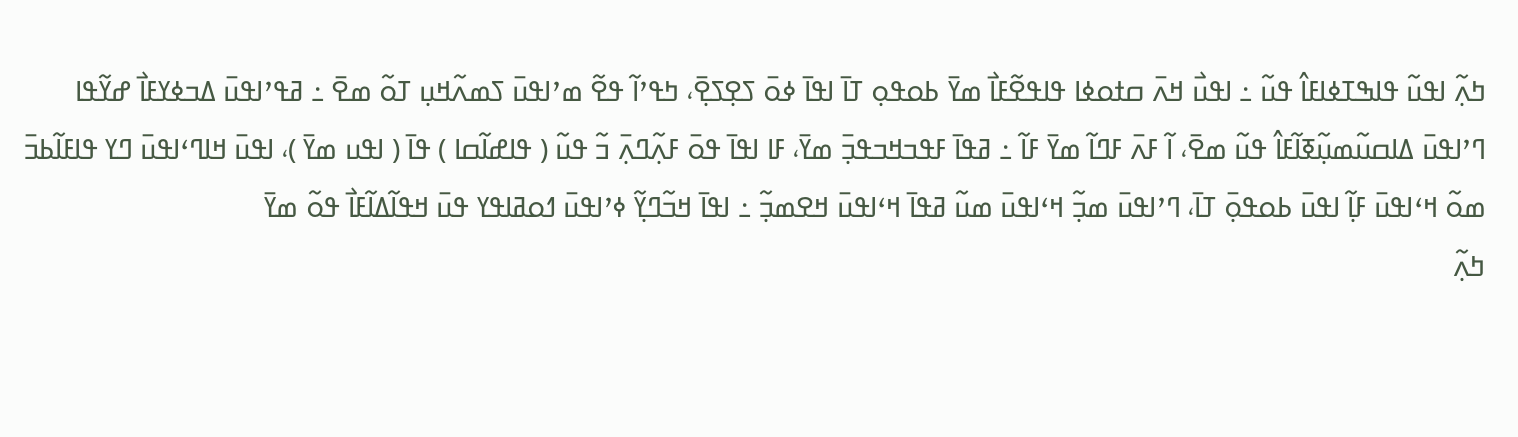ߤߍ߲߬ ߊߟߎ߬ ߟߊߒߠߦߊߓߊ߮ ߟߎ߬ ߸ ߊߟߎ߯ ߞߍ߫ ߛߙߋߦߊ ߟߊߟߐ߬ߓߊ߯ ߘߌ߫ ߕߋߟߋ߲ ߠߊ߫ ߊߟߊ߫ ߦߋ߫ ߖߐ߲ߖߐ߲߫، ߤߟߴߊ߬ ߟߐ߬ ߘߴߊߟߎ߫ ߖߘߍ߬ߞߎ߲ ߠߋ߬ ߘߐ߫ ߸ ߥߟߴߊߟߎ߫ ߡߏߦߌߓߊ߯ ߝߌ߬ߟߊ ߣߴߊߟߎ߫ ߡߊߛߎ߬ߘߎ߲߬ߧߊ߬ߓߊ߮ ߟߎ߬ ߘߐ߫، ߊ߬ ߓߍ߫ ߓߣߊ߬ ߘߌ߫ ߓߊ߬ ߸ ߥߟߊ߫ ߓߟߏߞߏߟߏ߲߫ ߘߌ߫، ߓߊ ߊߟߊ߫ ߟߋ߫ ߓߍ߲߬ߣߍ߲߫ ߏ߬ ߟߎ߬ ( ߟߊߝߊ߬ߛߊ ) ߟߊ߫ ( ߊߟߎ ߘߌ߫ )، ߊߟߎ߫ ߞߊߣߵߊߟߎ߫ ߣߌ ߟߊߓߊ߬ߕߏ߫ ߘߋ߬ ߞߵߊߟߎ߫ ߓߊ߲߬ ߊߟߎ߫ ߕߋߟߋ߲߫ ߠߊ߫، ߣߴߊߟߎ߫ ߘߏ߲߬ ߞߵߊߟߎ߫ ߘߎ߬ ߥߟߊ߫ ߞߵߊߟߎ߫ ߞߐߘߏ߲߬ ߸ ߊߟߊ߫ ߞߏ߬ߣߌ߲߬ ߦߴߊߟߎ߫ ߗߋߥߊߟߌ ߟߎ߫ ߞߟߊ߬ߡߊ߬ߓߊ߯ ߟߋ߬ ߘߌ߫
ߤߍ߲߬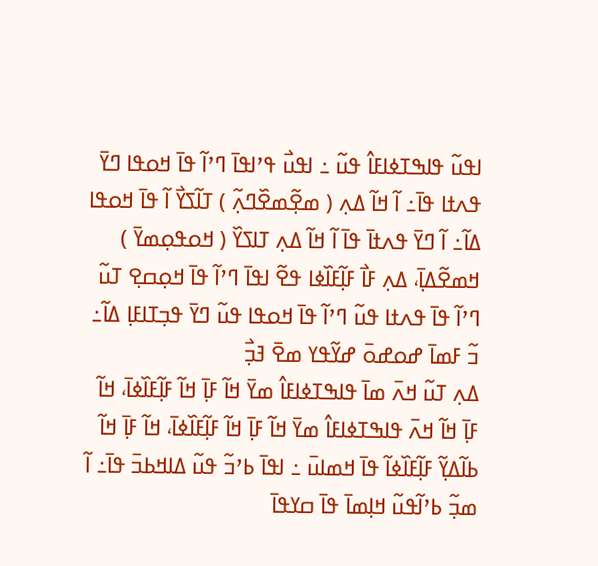ߊߟߎ߬ ߟߊߒߠߦߊߓߊ߮ ߟߎ߬ ߸ ߊߟߎ߯ ߟߴߊߟߊ߫ ߣߴߊ߬ ߟߊ߫ ߞߋߟߊ ߣߌ߫ ߟߍߙߊ ߟߊ߫߸ ߊ߬ ߞߊ߬ ߡߍ߲ ( ߘߐ߲߬ߘߐ߰ߣߍ߲߬ ) ߠߊ߬ߖߌ߯ ߊ߬ ߟߊ߫ ߞߋߟߊ ߡߊ߬߸ ߊ߬ ߣߌ߫ ߟߍߙߊ߫ ߟߊ߫ ߊ߬ ߞߊ߬ ߡߍ߲ ߠߊߖߌ߰ ( ߞߋߟߋ߲ߘߌ߫ ) ߞߘߐ߬ߡߊ߲߫، ߡߍ߲ ߓߊ߯ ߓߊ߲߬ߓߊ߰ߦߊ ߟߐ߬ ߊߟߊ߫ ߣߴߊ߬ ߟߊ߫ ߞߋ߲ߛߐ߲ ߠߎ߬ ߣߴߊ߬ ߟߊ߫ ߟߍߙߊ ߟߎ߬ ߣߴߊ߬ ߟߊ߫ ߞߋߟߊ ߟߎ߬ ߣߌ߫ ߟߏ߲ߠߊߓߊ߲ ߡߊ߬߸ ߏ߬ ߓߘߊ߫ ߝߋߝߋ߫ ߝߌ߬ߟߌ ߘߐ߫ ߔߏ߲߯
ߡߍ߲ ߠߎ߬ ߞߍ߫ ߘߊ߫ ߟߊߒߠߦߊߓߊ߮ ߘߌ߫ ߞߊ߬ ߓߊ߲߫ ߞߊ߬ ߓߊ߲߬ߓߊ߰ߦߊ߫، ߞߊ߬ ߓߊ߲߫ ߞߊ߬ ߞߍ߫ ߟߊߒߠߦߊߓߊ߮ ߘߌ߫ ߞߊ߬ ߓߊ߲߫ ߞߊ߬ ߓߊ߲߬ߓߊ߰ߦߊ߫، ߞߊ߬ ߓߊ߲߫ ߞߊ߬ ߕߊ߬ߡߌ߲߬ ߓߊ߲߬ߓߊ߰ߦߊ߬ ߟߊ߫ ߞߘߊߎ߫ ߸ ߊߟߊ߫ ߕߴߏ߬ ߟߎ߬ ߡߊߞߕߏ߫ ߟߊ߫߸ ߊ߬ ߘߏ߲߬ ߕߴߊ߬ߟߎ߬ ߞߊ߲ߘߊ߫ ߟߊ߫ ߛߌߟߊ߫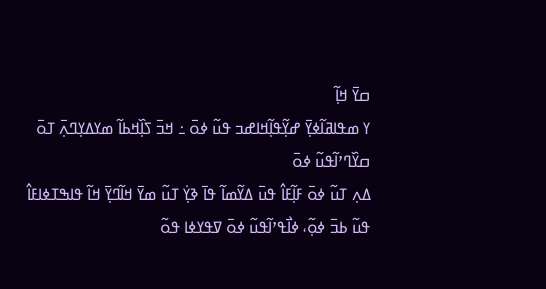ߛߌ߫ ߞߊ߲߬
ߌ ߘߟߊߥߊ߬ߦߌ߲߫ ߝߌ߲߬ߟߊ߲߬ߞߊߝߏ ߟߎ߬ ߦߋ߫ ߸ ߞߏ߫ ߖߊ߲߰ߞߕߊ߬ ߘߌߡߌ߲ߣߍ߲߫ ߠߋ߫ ߛߌ߰ߣߴߊ߬ߟߎ߬ ߦߋ߫
ߡߍ߲ ߠߎ߬ ߦߋ߫ ߓߊ߲߬ߓߊ߮ ߟߎ߫ ߡߌ߬ߘߊ߬ ߟߊ߫ ߢߌ߲߭ ߠߎ߬ ߘߌ߫ ߞߊ߬ߣߌ߲߫ ߞߊ߬ ߟߊߒߠߦߊߓߊ߮ ߟߎ߬ ߕߏ߫ ߦߋ߲߬، ߦߊ߯ߟߴߊ߬ߟߎ߬ ߦߋ߫ ߜߟߌߦߊ ߟߋ߬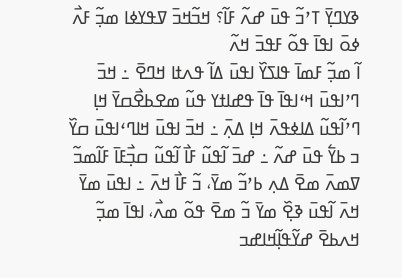ߢߌߣߌ߲߫ ߠߴߏ߬ ߟߎ߫ ߝߍ߬ ߓߊ߬؟ ߞߏ߬ߞߏ߫ ߜߟߌߦߊ ߘߏ߲߬ ߓߍ߯ ߦߋ߫ ߊߟߊ߫ ߟߋ߬ ߓߟߏ߫ ߞߍ߬
ߊ߬ ߘߏ߲߬ ߓߘߊ߫ ߟߊߖߌ߰ ߊߟߎ߫ ߡߊ߬ ߟߍߙߊ ߞߣߐ߫ ߸ ߞߏ߫ ߣߴߊߟߎ߫ ߞߵߊߟߊ߫ ߟߊ߫ ߟߝߊߙߌ ߟߎ߬ ߘߐߕߐ߯ߛߌ߫ ߞߊ߲ ߣߴߊ߬ߟߎ߬ ߡߊߦߟߍ߫ ߞߊ߲ ߡߍ߲߫ ߸ ߞߏ߫ ߊߟߎ߫ ߞߊߣߵߊߟߎ߫ ߛߌ߰ ߏ ߕߌ߱ ߟߎ߫ ߝߍ߬ ߸ ߝߏ߫ ߊ߬ߟߎ߬ ߓߊ߯ ߊ߬ߟߎ߬ ߛߏ߲߯ߓߊ߫ ߓߊ߬ߘߏ߬ ߜߘߍ߫ ߘߐ߫ ߡߍ߲ ߕߴߏ߬ ߘߌ߫، ߏ߬ ߓߊ߯ ߞߍ߫ ߸ ߊߟߎ߫ ߘߌ߫ ߞߍ߫ ߊ߬ߟߎ߫ ߢߐ߲߰ ߘߌ߫ ߏ߬ ߘߐ߫ ߟߋ߬ ߘߍ߯، ߊߟߊ߫ ߘߏ߲߬ ߞߍߕߐ߫ ߝߌ߬ߟߊ߲߬ߞߊߝߏ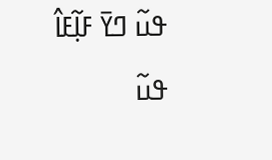ߟߎ߬ ߣߌ߫ ߓߊ߲߬ߓߊ߮ ߟߎ߬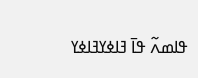ߟߊߘߍ߬ ߟߊ߫ ߔߊߦߌߔߊߦߌ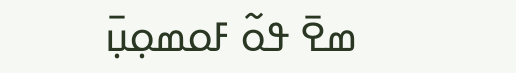ߘߐ߫ ߟߋ߬ ߓߋߘߋ߲ߎ߲߫